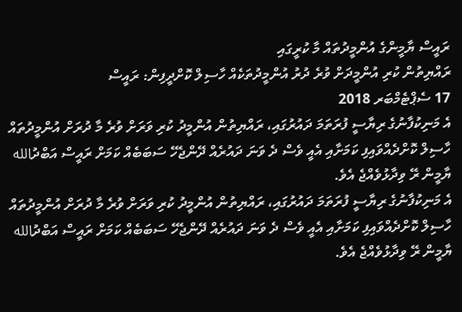ރައީސް ޔާމީންގެ އުންމީދުތައް މާ ކުރީގައި
ރައްޔިތުން ކުރި އުންމީދަށް ވުރެ ދުރު އުންމީދުތަކެއް ހާސިލް ކޮށްދީފިން: ރައީސް
17 ސެޕްޓެމްބަރ 2018
އެ މަނިކުފާނުގެ ރިޔާސީ ފުރަތަމަ ދައުރުގައި، ރައްޔިތުން އުންމީދު ކުރި ވަރަށް ވުރެ މާ ދުރަށް އުންމީދުތައް ހާސިލް ކޮށްދެއްވައިފި ކަމަށާއި އެއީ ވެސް ދެ ވަނަ ދައުރެއް ދޭންޖެހޭ ސަބަބެއް ކަމަށް ރައީސް އަބްދުالله ޔާމީން ރޭ ވިދާޅުވެއްޖެ އެވެ.
އެ މަނިކުފާނުގެ ރިޔާސީ ފުރަތަމަ ދައުރުގައި، ރައްޔިތުން އުންމީދު ކުރި ވަރަށް ވުރެ މާ ދުރަށް އުންމީދުތައް ހާސިލް ކޮށްދެއްވައިފި ކަމަށާއި އެއީ ވެސް ދެ ވަނަ ދައުރެއް ދޭންޖެހޭ ސަބަބެއް ކަމަށް ރައީސް އަބްދުالله ޔާމީން ރޭ ވިދާޅުވެއްޖެ އެވެ.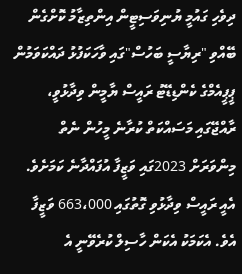ދިވެހި ގައުމީ ޔުނިވަސިޓީން އިންތިޒާމު ކޮށްގެން ބޭއްވި "ރިޔާސީ ބަހުސް"ގައި ވާހަކަފުޅު ދައްކަވަމުން ޕީޕީއެމްގެ ކެންޑިޑޭޓު ރައީސް ޔާމީން ވިދާޅުވީ، ރާއްޖޭގައި މަސައްކަތް ކުރާނެ މީހުން ނެތް މިންވަރަށް 2023ގައި ވަޒީފާ އުފައްދާނެ ކަމަށެވެ. އެއީ ރައީސް ވިދާޅުވި ގޮތުގައި 663،000 ވަޒީފާ އެވެ. އެކަމަކު އެކަން ހާސިލް ކުރެވޭނީ އެ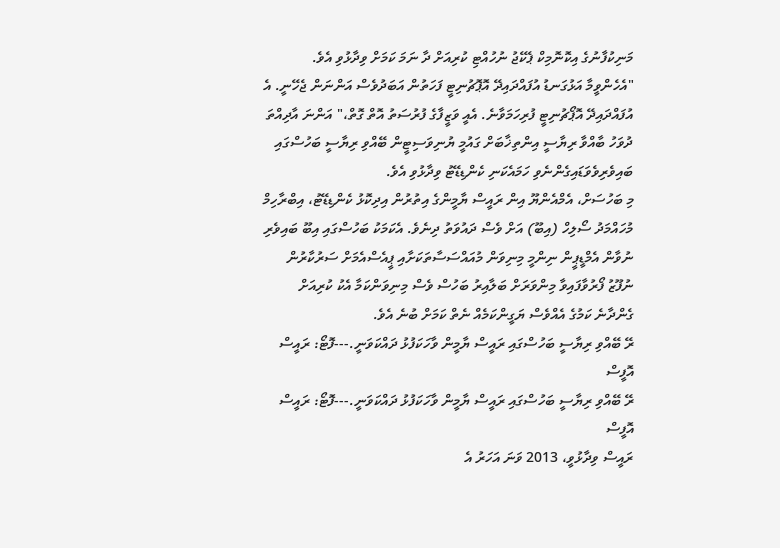މަނިކުފާނުގެ އިކޮނޮމިކް ޕެކޭޖު ނުހުއްޓި ކުރިއަށް ދާ ނަމަ ކަމަށް ވިދާޅުވި އެވެ.
"އެހެންވީމާ އަޅުގަނޑު އުފައްދައިދޭ އޮޕޮޗުނިޓީ ފަހަތުން އަބަދުވެސް އަންނަން ޖެހޭނީ. އެ އުފައްދައިދޭ އޮޕޯޗުނިޓީ ފުރިހަމަވާނެ. އެއީ ވަޒީފާގެ ފުރުސަތު އޮތް ގޮތް،" އަންނަ އާދިއްތަ ދުވަހު ބާއްވާ ރިޔާސީ އިންތިޚާބަށް ގައުމީ ޔުނިވަސިޓީން ބޭއްވި ރިޔާސީ ބަހުސްގައި ބައިވެރިވެވަޑައިގެންނެވި ހަމައެކަނި ކެންޑިޑޭޓު ވިދާޅުވި އެވެ.
މި ބަހުސަށް، އެމްއެންޔޫ އިން ރައީސް ޔާމީންގެ އިތުރުން އިދިކޮޅު ކެންޑިޑޭޓު، އިބްރާހިމް މުހައްމަދު ސޯލިހް (އިބޫ) އަށް ވެސް ދައުވަތު ދިނެވެ. އެކަމަކު ބަހުސްގައި އިބޫ ބައިވެރި ނުވާން އެމްޑީޕީން ނިންމީ މިނިވަން މުއައްސަސާތަކަށާއި ޕީއެސްއެމަށް ސަރުކާރުން ނުފޫޒު ފޯރުވާފައިވާ މިންވަރަށް ބަލާއިރު ބަހުސް ވެސް މިނިވަންކަމާ އެކު ކުރިއަށް ގެންދާނެ ކަމުގެ އެއްވެސް ޔަގީންކަމެއް ނެތް ކަމަށް ބުނެ އެވެ.
ރޭ ބޭއްވި ރިޔާސީ ބަހުސްގައި ރައީސް ޔާމީން ވާހަކަފުޅު ދައްކަވަނީ.---ފޮޓޯ: ރައީސް އޮފީސް
ރޭ ބޭއްވި ރިޔާސީ ބަހުސްގައި ރައީސް ޔާމީން ވާހަކަފުޅު ދައްކަވަނީ.---ފޮޓޯ: ރައީސް އޮފީސް
ރައީސް ވިދާޅުވީ، 2013 ވަނަ އަހަރު އެ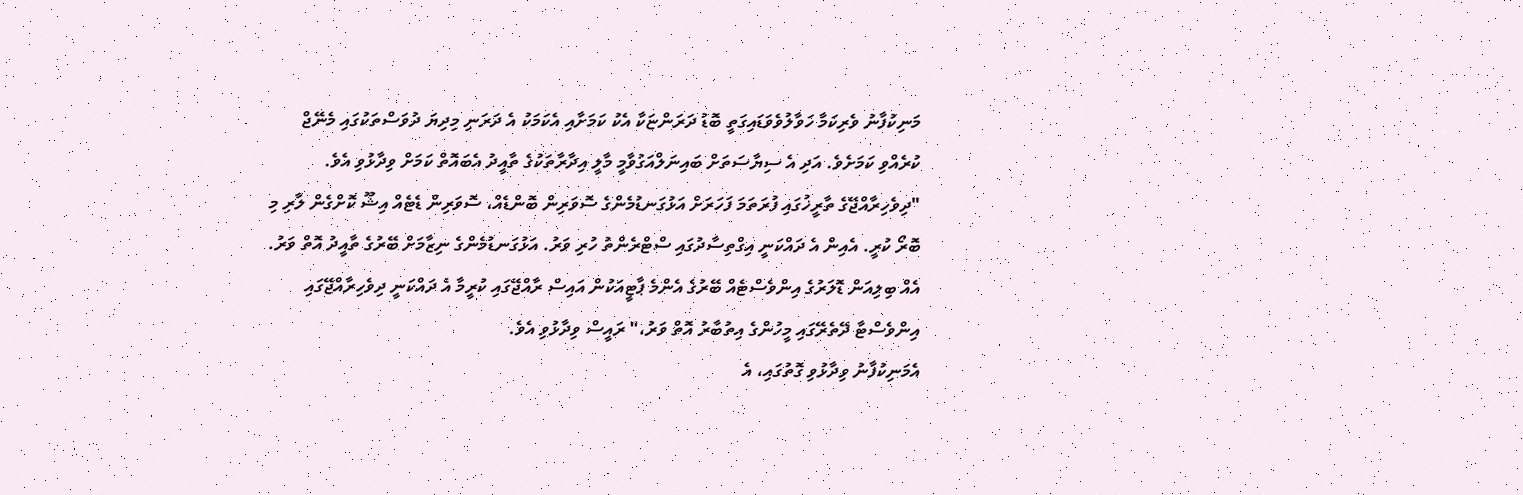މަނިކުފާނު ވެރިކަމާ ހަވާލުވެވަޑައިގަތީ ބޮޑު ދަރަންޏަކާ އެކު ކަމަށާއި އެކަމަކު އެ ދަރަނި މިދިޔަ ދުވަސްތަކުގައި މެނޭޖް ކުރެއްވި ކަމަށެވެ. އަދި އެ ސިޔާސަތަށް ބައިނަލްއަގުވާމީ މާލީ އިދާރާތަކުގެ ތާއީދު އެބައޮތް ކަމަށް ވިދާޅުވި އެވެ.
"ދިވެހިރާއްޖޭގެ ތާރީޚުގައި ފުރަތަމަ ފަހަރަށް އަޅުގަނޑުމެންގެ ސޮވަރިން ބޮންޑެއް، ސޮވަރިން ޑެޓެއް އިޝޫ ކޮށްގެން ލާރި މި ބޮރޯ ކުރީ. އެއިން އެ ދައްކަނީ އިގްތިސާދުގައި ސްޓްރެންތު ހުރި ވަރު. އަޅުގަނޑުމެންގެ ނިޒާމަށް ބޭރުގެ ތާއީދު އޮތް ވަރު. އެއް ބިލިއަން ޑޮލަރުގެ އިންވެސްޓެއް ބޭރުގެ އެންމެ ޕާޓީއަކުން އައިސް ރާއްޖޭގައި ކުރީމާ އެ ދައްކަނީ ދިވެހިރާއްޖޭގައި އިންވެސްޓާ ދޭތެރޭގައި މީހުންގެ އިތުބާރު އޮތް ވަރު،" ރައީސް ވިދާޅުވި އެވެ.
އެމަނިކުފާނު ވިދާޅުވި ގޮތުގައި، އެ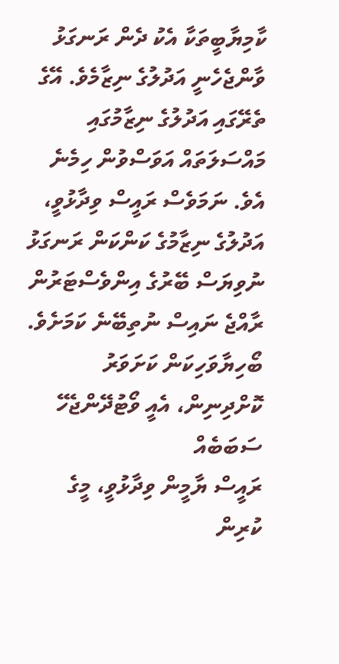ކާމިޔާބީތަކާ އެކު ދެން ރަނގަޅު ވާންޖެހެނީ އަދުލުގެ ނިޒާމެވެ. އޭގެ ތެރޭގައި އަދުލުގެ ނިޒާމުގައި މައްސަލަތައް އަވަސްވުން ހިމެނެ އެވެ. ނަމަވެސް ރައީސް ވިދާޅުވީ، އަދުލުގެ ނިޒާމުގެ ކަންކަން ރަނގަޅު ނުވިޔަސް ބޭރުގެ އިންވެސްޓަރުން ރާއްޖެ ނައިސް ނުތިބޭނެ ކަމަށެވެ.
ބޯހިޔާވަހިކަން ކަށަވަރު ކޮށްދިނިން، އެއީ ވޯޓުދޭންޖެހޭ ސަބަބެއް
ރައީސް ޔާމީން ވިދާޅުވީ، މީގެ ކުރިން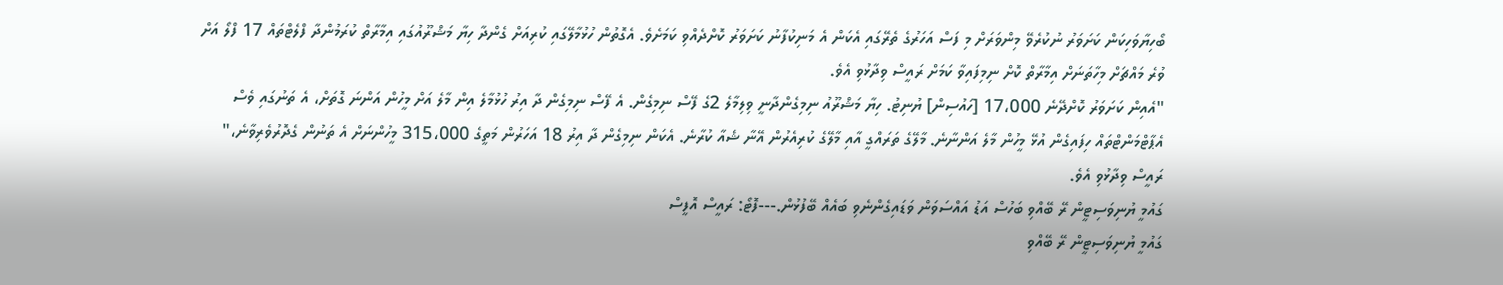ބޯހިޔާވަހިކަން ކަށަވަރު ނުކުރެވޭ މިންވަރަށް މި ފަސް އަހަރުގެ ތެރޭގައި އެކަން އެ މަނިކުފާނު ކަށަވަރު ކޮށްދެއްވި ކަމަށެވެ. އެގޮތުން ހުޅުމާލޭގައި ކުރިއަށް ގެންދާ ހިޔާ މަޝްރޫއުގައި އިމާރާތް ކުރަމުންދާ ފްލެޓްތައް 17 ފްލޯ އަށް ވުރެ މައްޗަށް މިހާތަނަށް އިމާރާތް ކޮށް ނިމިފައިވާ ކަމަށް ރައީސް ވިދާޅުވި އެވެ.
"އެއިން ކަށަވަރު ކޮށްދޭނެ 17،000 [ހައުސިން] ޔުނިޓު. ހިޔާ މަޝްރޫއު ނިމިގެންދާނީ ވިލިމާލެ 2ގެ ފޭސް ނިމިގެން. އެ ފޭސް ނިމިގެން ދާ އިރު ހުޅުމާލެ އިން މާލެ އަށް މީހުން އަންނަ ގޮތަށް، އެ ތަނުގައި ވެސް އެޕާޓްމަންޓްތައް ހިފައިގެން އުޅޭ މީހުން މާލެ އަންނާނެ. މާލޭގެ ތަރައްގީ އާއި މާލޭގެ ކުރިއެރުން އޭނާ ޝެއާ ކުރާނެ. އެކަން ނިމިގެން ދާ އިރު 18 އަހަރުން މަތީގެ 315،000 މީހުންނަށް އެ ތަނުން ގެދޮރުވެރިވާނެ،" ރައީސް ވިދާޅުވި އެވެ.
ގައުމީ ޔުނިވަސިޓީން ރޭ ބޭއްވި ބަހުސް އަޑު އައްސަވަން ވަޑައިގެންނެވި ބައެއް ބޭފުޅުން.---ފޮޓޯ: ރައީސް އޮފީސް
ގައުމީ ޔުނިވަސިޓީން ރޭ ބޭއްވި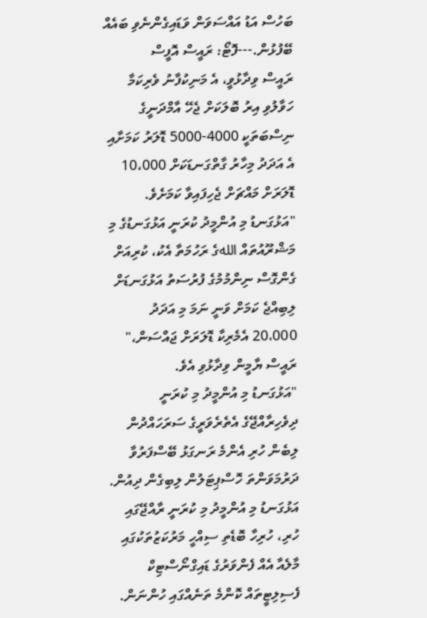ބަހުސް އަޑު އައްސަވަން ވަޑައިގެންނެވި ބައެއް ބޭފުޅުން.---ފޮޓޯ: ރައީސް އޮފީސް
ރައީސް ވިދާޅުވީ، އެ މަނިކުފާނު ވެރިކަމާ ހަވާލުވި އިރު ބޮލަކަށް ޖެހޭ އާމްދަނީގެ ނިސްބަތަކީ 4000-5000 ޑޮލަރު ކަމަށާއި އެ އަދަދު މިހާރު ގާތްގަނޑަކަށް 10،000 ޑޮލަރަށް މައްޗަށް ޖެހިފައިވާ ކަމަށެވެ.
"އަޅުގަނޑު މި އުންމީދު ކުރަނީ އަޅުގަނޑުގެ މި މަޝްރޫއުތައް اللهގެ ރަހުމަތާ އެކު، ކުރިއަށް ގެންގޮސް ނިންމުމުގެ ފުރުސަތު އަޅުގަނޑަށް ލިބިއްޖެ ކަމަށް ވަނީ ނަމަ މި އަދަދު 20،000 އެމެރިކާ ޑޮލަރަށް ޖައްސަން،" ރައީސް ޔާމީން ވިދާޅުވި އެވެ.
"އަޅުގަނޑު މި އުންމީދު މި ކުރަނީ ދިވެހިރާއްޖޭގެ އެތެރެވަރީގެ ސަރަހައްދުން ލިބެން ހުރި އެންމެ ރަނގަޅު ބޭސްފަރުވާ ދަރުމަވަންތަ ހޮސްޕިޓަލުން ލިބިގެން ދިއުން. އަޅުގަނޑު މި އުންމީދު މި ކުރަނީ ރާއްޖޭގައި ހުރި، ހުރިހާ ބޮޑެތި ސިއްހީ މަރުކަޒުތަކުގައި މާލެއާ އެއް ފެންވަރުގެ ޑައިގްނޯސްޓިކް ފެސިލިޓީތައް ކޮންމެ ތަނެއްގައި ހުންނަން.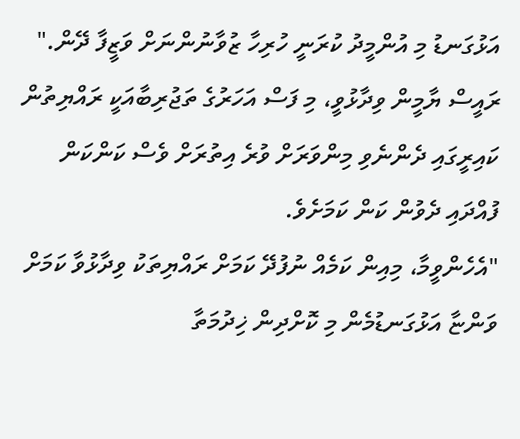އަޅުގަނޑު މި އުންމީދު ކުރަނީ ހުރިހާ ޒުވާނުންނަށް ވަޒީފާ ދޭން."
ރައީސް ޔާމީން ވިދާޅުވީ، މި ފަސް އަހަރުގެ ތަޖުރިބާއަކީ ރައްޔިތުން ކައިރީގައި ދެންނެވި މިންވަރަށް ވުރެ އިތުރަށް ވެސް ކަންކަން ފުއްދައި ދެވުން ކަން ކަމަށެވެ.
"އެހެންވީމާ، މިއިން ކަމެއް ނުފުދޭ ކަމަށް ރައްޔިތަކު ވިދާޅުވާ ކަމަށް ވަންޏާ އަޅުގަނޑުމެން މި ކޮށްދިން ޚިދުމަތާ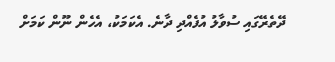ދޭތެރޭގައި ސުވާލު އުފެއްދި ދާނެ. އެކަމަކު، އެހެން ނޫން ކަމަށް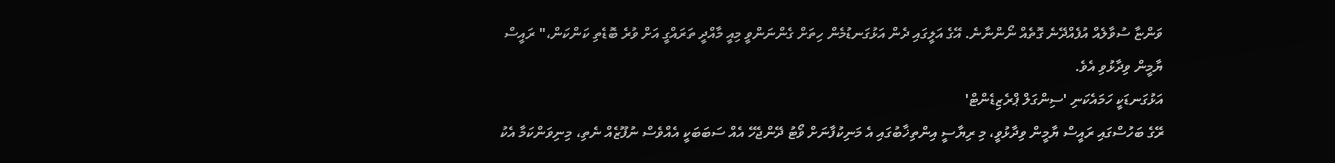ވަންޏާ ސުވާލެއް އުފެއްދޭނެ ގޮތެއް ނޯންނާނެ. އޭގެ އަލީގައި ދެން އަޅުގަނޑުމެން ހިތަށް ގެންނަންވީ މިއީ މާއްދީ ތަރައްގީ އަށް ވުރެ ބޮޑެތި ކަންކަން،" ރައީސް ޔާމީން ވިދާޅުވި އެވެ.
އަޅުގަނޑަކީ ހަމައެކަނި 'ސިންގަލް ޕްރެޒިޑެންޓް'
ރޭގެ ބަހުސްގައި ރައީސް ޔާމީން ވިދާޅުވީ، މި ރިޔާސީ އިންތިޚާބުގައި އެ މަނިކުފާނަށް ވޯޓު ދޭންޖެހޭ އެއް ސަބަބަކީ އެއްވެސް ނުފޫޒެއް ނެތި، މިނިވަންކަމާ އެކު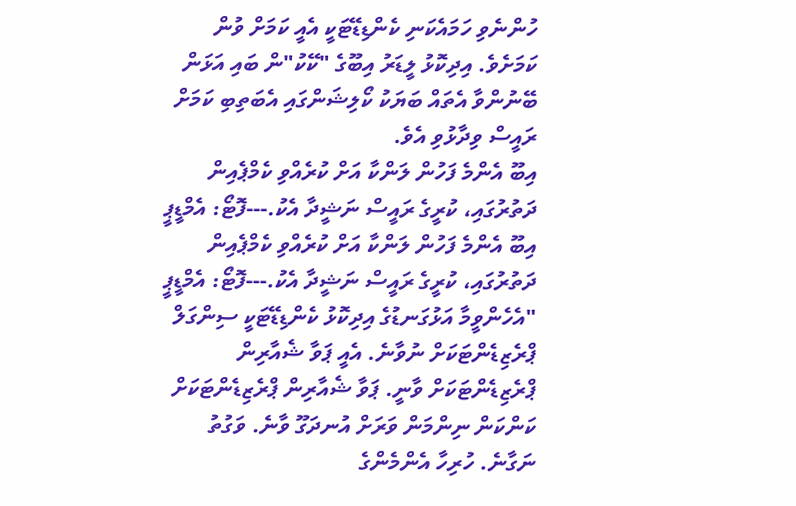ހުންނެވި ހަމައެކަނި ކެންޑިޑޭޓަކީ އެއީ ކަމަށް ވުން ކަމަށެވެ. އިދިކޮޅު ލީޑަރު އިބޫގެ "ކޭކު"ން ބައި އަޅަން ބޭނުންވާ އެތައް ބަޔަކު ކޯލިޝަންގައި އެބަތިބި ކަމަށް ރައީސް ވިދާޅުވި އެވެ.
އިބޫ އެންމެ ފަހުން ލަންކާ އަށް ކުރެއްވި ކެމްޕެއިން ދަތުރުގައި، ކުރީގެ ރައީސް ނަޝީދާ އެކު.---ފޮޓޯ: އެމްޑީޕީ
އިބޫ އެންމެ ފަހުން ލަންކާ އަށް ކުރެއްވި ކެމްޕެއިން ދަތުރުގައި، ކުރީގެ ރައީސް ނަޝީދާ އެކު.---ފޮޓޯ: އެމްޑީޕީ
"އެހެންވީމާ އަޅުގަނޑުގެ އިދިކޮޅު ކެންޑިޑޭޓަކީ ސިންގަލް ޕްރެޒިޑެންޓަކަށް ނުވާނެ. އެއީ ޕަވާ ޝެއާރިން ޕްރެޒިޑެންޓަކަށް ވާނީ. ޕަވާ ޝެއާރިން ޕްރެޒިޑެންޓަކަށް ކަންކަން ނިންމަން ވަރަށް އުނދަގޫ ވާނެ. ވަގުތު ނަގާނެ. ހުރިހާ އެންމެންގެ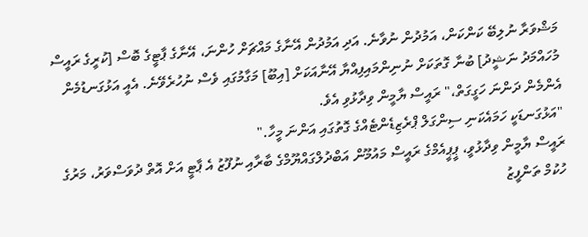މަޝްވަރާ ނުލިބޭ ކަންކަން، އަމުދުން ނުވާނެ. އަދި އަމުދުން އޭނާގެ މައްޗަށް ހުންނަ، އޭނާގެ ޕާޓީގެ ބޮސް [ކުރީގެ ރައީސް މުހައްމަދު ނަޝީދު] ބުނާ ގޮތަކަށް ނުނިންމައިފިއްޔާ އޭނާއަކަށް [އިބޫ] މަގާމުގައި ވެސް ނުހުރެވޭނެ. އެއީ އަޅުގަނޑުމެން އެންމެން ދަންނަ ހަގީގަތް،" ރައީސް ޔާމީން ވިދާޅުވި އެވެ.
"އަޅުގަނޑަކީ ހަމައެކަނި ސިންގަލް ޕްރެޒިޑެންޓެއްގެ ގޮތުގައި އަންނަ މީހާ."
ރައީސް ޔާމީން ވިދާޅުވީ، ޕީޕީއެމްގެ ރައީސް މައުމޫން އަބްދުލްގައްޔޫމްގެ ބާރާއި ނުފޫޒު އެ ޕާޓީ އަށް އޮތް ދުވަސްވަރު، މަރުގެ ހުކުމް ތަންފީޒު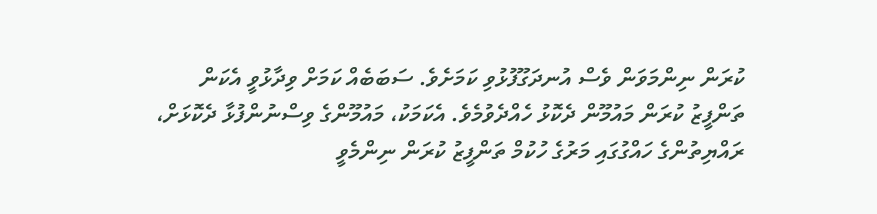ކުރަން ނިންމަވަން ވެސް އުނދަގޫފުޅުވި ކަމަށެވެ. ސަބަބެއް ކަމަށް ވިދާޅުވީ އެކަން ތަންފީޒު ކުރަން މައުމޫން ދެކޮޅު ހެއްދެވުމެވެ. އެކަމަކު، މައުމޫންގެ ވިސްނުންފުޅާ ދެކޮޅަށް، ރައްޔިތުންގެ ހައްގުގައި މަރުގެ ހުކުމް ތަންފީޒު ކުރަން ނިންމެވީ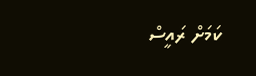ކަމަށް ރައީސް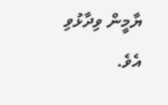ޔާމީން ވިދާޅުވި އެވެ.